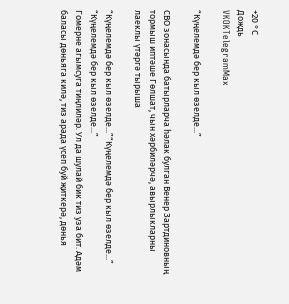+20 °С
Дождь
VKOKTelegramMax

“Күңелемдә бер кыл өзелде...”

СВО зонасында батырларча һәлак булган Венер Зартдиновның тормыш иптәше Гөлшат, чын хәрбиләрчә, авырлыкларны лаеклы үтәргә тырыша

“Күңелемдә бер кыл өзелде...”“Күңелемдә бер кыл өзелде...”
“Күңелемдә бер кыл өзелде...”
Гомерне агымсуга тиңлиләр. Ул да шулай бик тиз уза бит. Адәм баласы дөньяга килә, тиз арада үсеп буй җиткерә, дөнья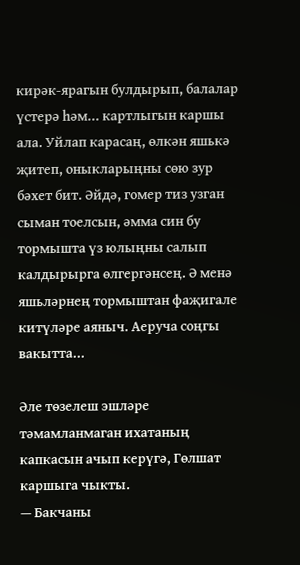кирәк-ярагын булдырып, балалар үстерә һәм... картлыгын каршы ала. Уйлап карасаң, өлкән яшькә җитеп, оныкларыңны сөю зур бәхет бит. Әйдә, гомер тиз узган сыман тоелсын, әмма син бу тормышта үз юлыңны салып калдырырга өлгергәнсең. Ә менә яшьләрнең тормыштан фаҗигале китүләре аяныч. Аеруча соңгы вакытта...

Әле төзелеш эшләре тәмамланмаган ихатаның капкасын ачып керүгә, Гөлшат каршыга чыкты.
— Бакчаны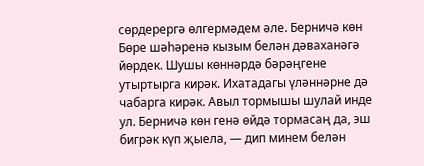сөрдерергә өлгермәдем әле. Берничә көн Бөре шәһәренә кызым белән дәваханәгә йөрдек. Шушы көннәрдә бәрәңгене утыртырга кирәк. Ихатадагы үләннәрне дә чабарга кирәк. Авыл тормышы шулай инде ул. Берничә көн генә өйдә тормасаң да, эш бигрәк күп җыела, — дип минем белән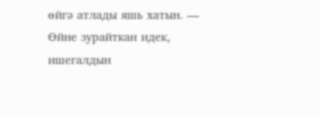өйгә атлады яшь хатын. — Өйне зурайткан идек, ишегалдын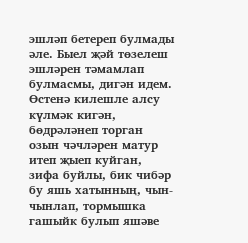эшләп бетереп булмады әле. Быел җәй төзелеш эшләрен тәмамлап булмасмы, дигән идем.
Өстенә килешле алсу күлмәк кигән, бөдрәләнеп торган озын чәчләрен матур итеп җыеп куйган, зифа буйлы, бик чибәр бу яшь хатынның, чын-чынлап, тормышка гашыйк булып яшәве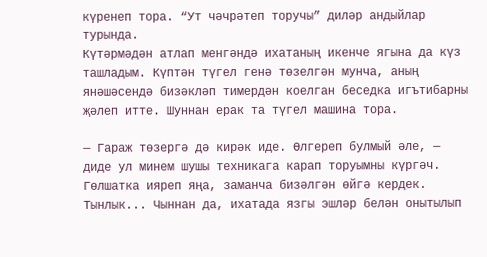күренеп тора. “Ут чәчрәтеп торучы” диләр андыйлар турында.
Күтәрмәдән атлап менгәндә ихатаның икенче ягына да күз ташладым. Күптән түгел генә төзелгән мунча, аның янәшәсендә бизәкләп тимердән коелган беседка игътибарны җәлеп итте. Шуннан ерак та түгел машина тора.

— Гараж төзергә дә кирәк иде. Өлгереп булмый әле, — диде ул минем шушы техникага карап торуымны күргәч.
Гөлшатка ияреп яңа, заманча бизәлгән өйгә кердек. Тынлык... Чыннан да, ихатада язгы эшләр белән онытылып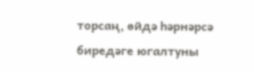торсаң, өйдә һәрнәрсә биредәге югалтуны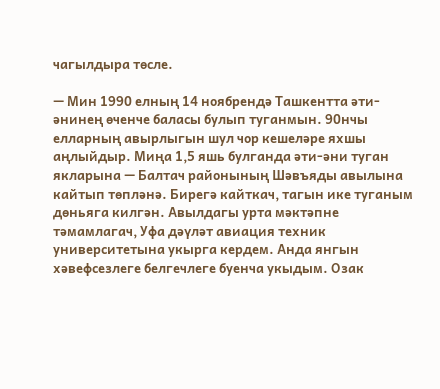чагылдыра төсле.

— Мин 1990 елның 14 ноябрендә Ташкентта әти-әнинең өченче баласы булып туганмын. 90нчы елларның авырлыгын шул чор кешеләре яхшы аңлыйдыр. Миңа 1,5 яшь булганда әти-әни туган якларына — Балтач районының Шәвъяды авылына кайтып төпләнә. Бирегә кайткач, тагын ике туганым дөньяга килгән. Авылдагы урта мәктәпне тәмамлагач, Уфа дәүләт авиация техник университетына укырга кердем. Анда янгын хәвефсезлеге белгечлеге буенча укыдым. Озак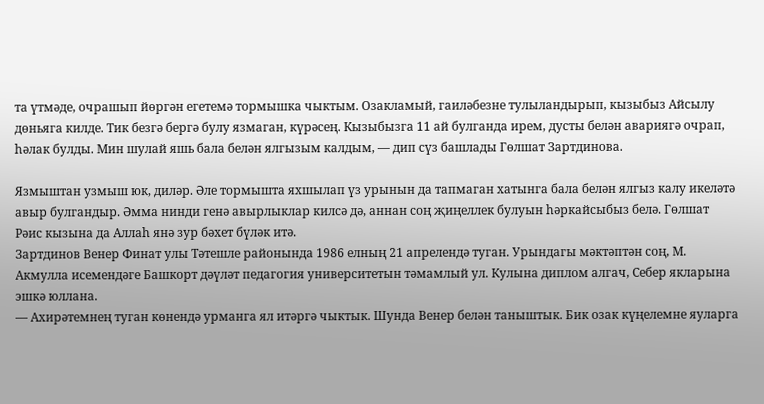та үтмәде, очрашып йөргән егетемә тормышка чыктым. Озакламый, гаиләбезне тулыландырып, кызыбыз Айсылу дөньяга килде. Тик безгә бергә булу язмаган, күрәсең. Кызыбызга 11 ай булганда ирем, дусты белән авариягә очрап, һәлак булды. Мин шулай яшь бала белән ялгызым калдым, — дип сүз башлады Гөлшат Зартдинова.

Язмыштан узмыш юк, диләр. Әле тормышта яхшылап үз урынын да тапмаган хатынга бала белән ялгыз калу икеләтә авыр булгандыр. Әмма нинди генә авырлыклар килсә дә, аннан соң җиңеллек булуын һәркайсыбыз белә. Гөлшат Рәис кызына да Аллаһ янә зур бәхет бүләк итә.
Зартдинов Венер Финат улы Тәтешле районында 1986 елның 21 апрелендә туган. Урындагы мәктәптән соң, М. Акмулла исемендәге Башкорт дәүләт педагогия университетын тәмамлый ул. Кулына диплом алгач, Себер якларына эшкә юллана.
— Ахирәтемнең туган көнендә урманга ял итәргә чыктык. Шунда Венер белән таныштык. Бик озак күңелемне яуларга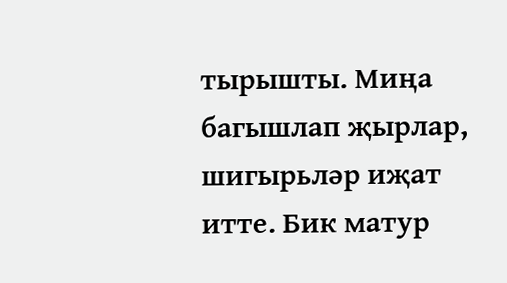тырышты. Миңа багышлап җырлар, шигырьләр иҗат итте. Бик матур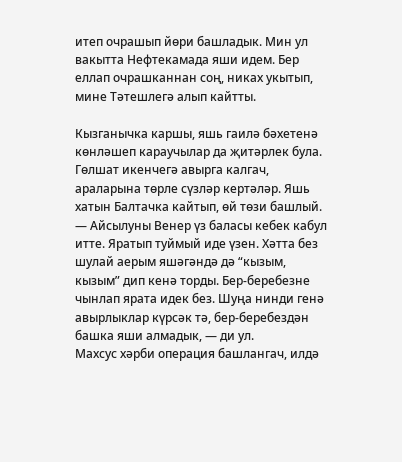итеп очрашып йөри башладык. Мин ул вакытта Нефтекамада яши идем. Бер еллап очрашканнан соң, никах укытып, мине Тәтешлегә алып кайтты.

Кызганычка каршы, яшь гаилә бәхетенә көнләшеп караучылар да җитәрлек була. Гөлшат икенчегә авырга калгач, араларына төрле сүзләр кертәләр. Яшь хатын Балтачка кайтып, өй төзи башлый.
— Айсылуны Венер үз баласы кебек кабул итте. Яратып туймый иде үзен. Хәтта без шулай аерым яшәгәндә дә “кызым, кызым” дип кенә торды. Бер-беребезне чынлап ярата идек без. Шуңа нинди генә авырлыклар күрсәк тә, бер-беребездән башка яши алмадык, — ди ул.
Махсус хәрби операция башлангач, илдә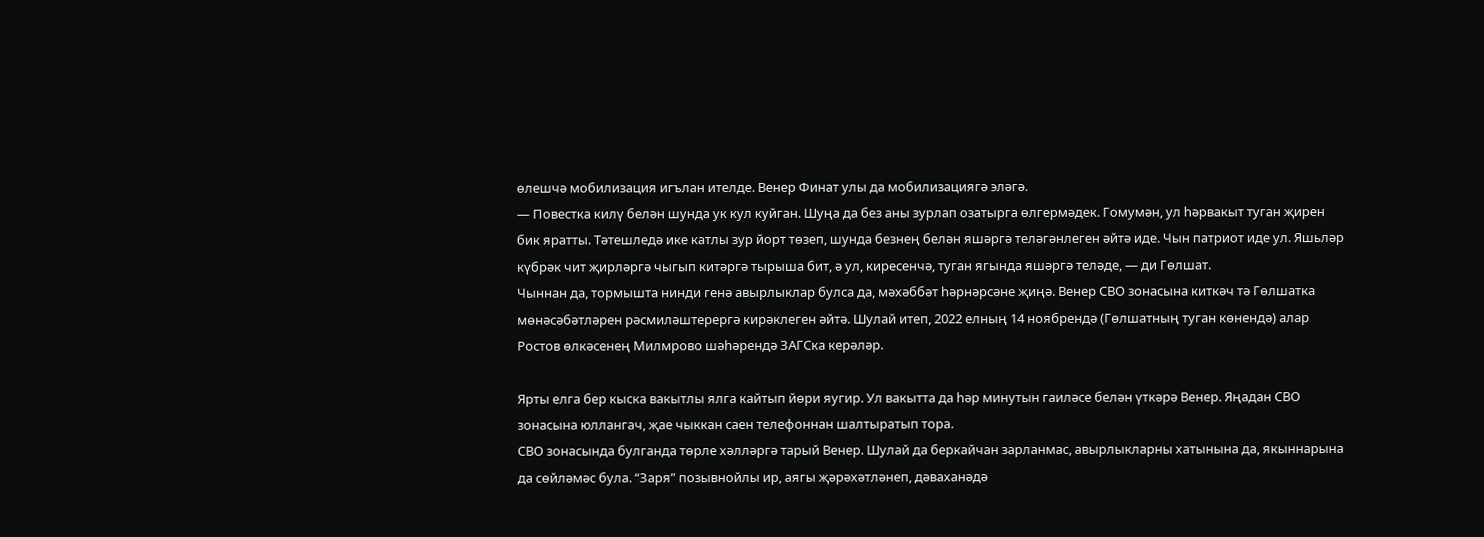өлешчә мобилизация игълан ителде. Венер Финат улы да мобилизациягә эләгә.
— Повестка килү белән шунда ук кул куйган. Шуңа да без аны зурлап озатырга өлгермәдек. Гомумән, ул һәрвакыт туган җирен бик яратты. Тәтешледә ике катлы зур йорт төзеп, шунда безнең белән яшәргә теләгәнлеген әйтә иде. Чын патриот иде ул. Яшьләр күбрәк чит җирләргә чыгып китәргә тырыша бит, ә ул, киресенчә, туган ягында яшәргә теләде, — ди Гөлшат.
Чыннан да, тормышта нинди генә авырлыклар булса да, мәхәббәт һәрнәрсәне җиңә. Венер СВО зонасына киткәч тә Гөлшатка мөнәсәбәтләрен рәсмиләштерергә кирәклеген әйтә. Шулай итеп, 2022 елның 14 ноябрендә (Гөлшатның туган көнендә) алар Ростов өлкәсенең Милмрово шәһәрендә ЗАГСка керәләр.

Ярты елга бер кыска вакытлы ялга кайтып йөри яугир. Ул вакытта да һәр минутын гаиләсе белән үткәрә Венер. Яңадан СВО зонасына юллангач, җае чыккан саен телефоннан шалтыратып тора.
СВО зонасында булганда төрле хәлләргә тарый Венер. Шулай да беркайчан зарланмас, авырлыкларны хатынына да, якыннарына да сөйләмәс була. “Заря” позывнойлы ир, аягы җәрәхәтләнеп, дәваханәдә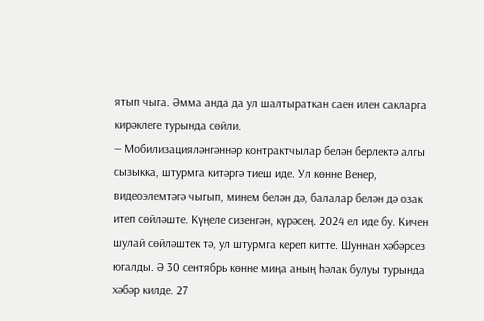ятып чыга. Әмма анда да ул шалтыраткан саен илен сакларга кирәклеге турында сөйли.
— Мобилизацияләнгәннәр контрактчылар белән берлектә алгы сызыкка, штурмга китәргә тиеш иде. Ул көнне Венер, видеоэлемтәгә чыгып, минем белән дә, балалар белән дә озак итеп сөйләште. Күңеле сизенгән, күрәсең. 2024 ел иде бу. Кичен шулай сөйләштек тә, ул штурмга кереп китте. Шуннан хәбәрсез югалды. Ә 30 сентябрь көнне миңа аның һәлак булуы турында хәбәр килде. 27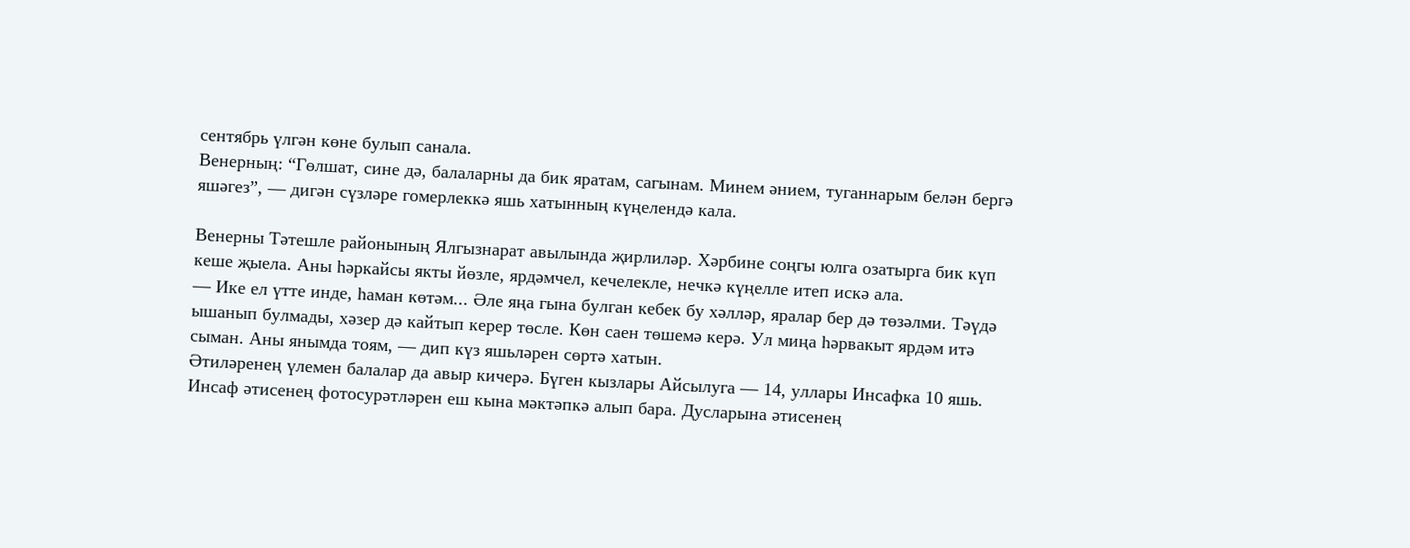сентябрь үлгән көне булып санала.
Венерның: “Гөлшат, сине дә, балаларны да бик яратам, сагынам. Минем әнием, туганнарым белән бергә яшәгез”, — дигән сүзләре гомерлеккә яшь хатынның күңелендә кала.

Венерны Тәтешле районының Ялгызнарат авылында җирлиләр. Хәрбине соңгы юлга озатырга бик күп кеше җыела. Аны һәркайсы якты йөзле, ярдәмчел, кечелекле, нечкә күңелле итеп искә ала.
— Ике ел үтте инде, һаман көтәм... Әле яңа гына булган кебек бу хәлләр, яралар бер дә төзәлми. Тәүдә ышанып булмады, хәзер дә кайтып керер төсле. Көн саен төшемә керә. Ул миңа һәрвакыт ярдәм итә сыман. Аны янымда тоям, — дип күз яшьләрен сөртә хатын.
Әтиләренең үлемен балалар да авыр кичерә. Бүген кызлары Айсылуга — 14, уллары Инсафка 10 яшь. Инсаф әтисенең фотосурәтләрен еш кына мәктәпкә алып бара. Дусларына әтисенең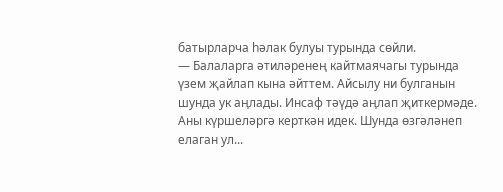батырларча һәлак булуы турында сөйли.
— Балаларга әтиләренең кайтмаячагы турында үзем җайлап кына әйттем. Айсылу ни булганын шунда ук аңлады. Инсаф тәүдә аңлап җиткермәде. Аны күршеләргә керткән идек. Шунда өзгәләнеп елаган ул...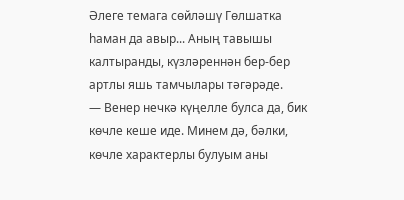Әлеге темага сөйләшү Гөлшатка һаман да авыр... Аның тавышы калтыранды, күзләреннән бер-бер артлы яшь тамчылары тәгәрәде.
— Венер нечкә күңелле булса да, бик көчле кеше иде. Минем дә, бәлки, көчле характерлы булуым аны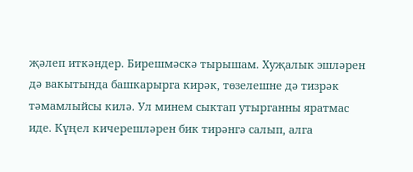җәлеп иткәндер. Бирешмәскә тырышам. Хуҗалык эшләрен дә вакытында башкарырга кирәк, төзелешне дә тизрәк тәмамлыйсы килә. Ул минем сыктап утырганны яратмас иде. Күңел кичерешләрен бик тирәнгә салып, алга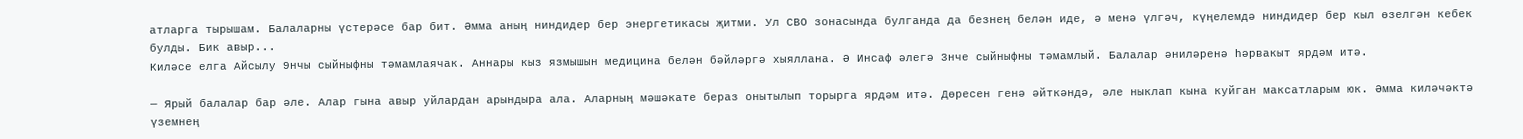атларга тырышам. Балаларны үстерәсе бар бит. Әмма аның ниндидер бер энергетикасы җитми. Ул СВО зонасында булганда да безнең белән иде, ә менә үлгәч, күңелемдә ниндидер бер кыл өзелгән кебек булды. Бик авыр...
Киләсе елга Айсылу 9нчы сыйныфны тәмамлаячак. Аннары кыз язмышын медицина белән бәйләргә хыяллана. Ә Инсаф әлегә 3нче сыйныфны тәмамлый. Балалар әниләренә һәрвакыт ярдәм итә.

— Ярый балалар бар әле. Алар гына авыр уйлардан арындыра ала. Аларның мәшәкате бераз онытылып торырга ярдәм итә. Дөресен генә әйткәндә, әле ныклап кына куйган максатларым юк. Әмма киләчәктә үземнең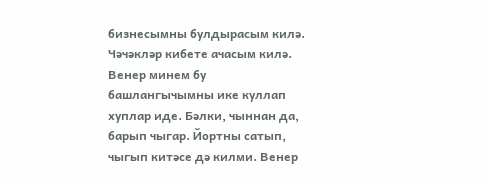бизнесымны булдырасым килә. Чәчәкләр кибете ачасым килә. Венер минем бу башлангычымны ике куллап хуплар иде. Бәлки, чыннан да, барып чыгар. Йортны сатып, чыгып китәсе дә килми. Венер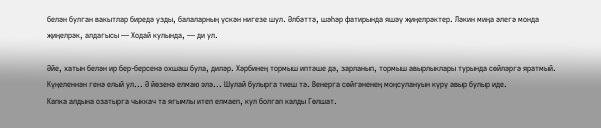белән булган вакытлар биредә узды, балаларның үскән нигезе шул. Әлбәттә, шәһәр фатирында яшәү җиңелрәктер. Ләкин миңа әлегә монда җиңелрәк, алдагысы — Ходай кулында, — ди ул.

Әйе, хатын белән ир бер-берсенә охшаш була, диләр. Хәрбинең тормыш иптәше дә, зарланып, тормыш авырлыклары турында сөйләргә яратмый. Күңеленнән генә елый ул... Ә йөзенә елмаю элә... Шулай булырга тиеш тә. Венерга сөйгәненең моңсулануын күрү авыр булыр иде.
Капка алдына озатырга чыккач та ягымлы итеп елмаеп, кул болгап калды Гөлшат.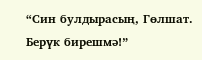“Син булдырасың, Гөлшат. Берүк бирешмә!”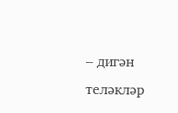– дигән теләкләр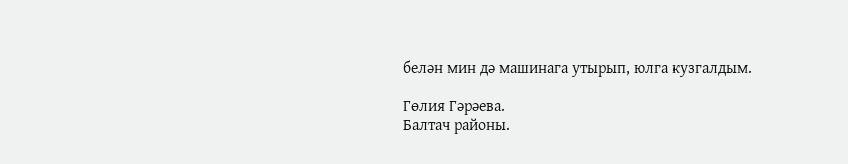белән мин дә машинага утырып, юлга кузгалдым.

Гөлия Гәрәева.
Балтач районы.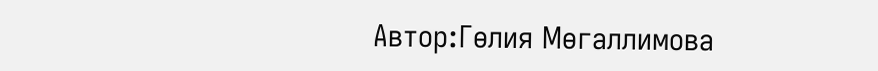Автор:Гөлия Мөгаллимова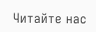Читайте нас